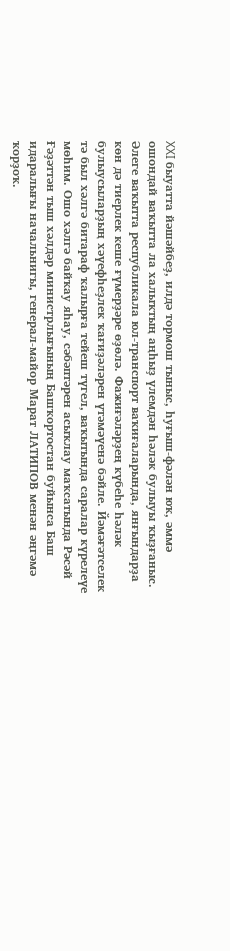XXI быуатта йәшәйбеҙ, илдә тормош тыныс, һуғыш-фәлән юҡ, әммә ошондай ваҡытта ла халыҡтың аңһыҙ үлемдән һәләк булыуы ҡыҙғаныс. Әлеге ваҡытта республикала юл-транспорт ваҡиғаларында, янғындарҙа көн дә тиерлек кеше ғүмерҙәре өҙөлә. Фажиғәләрҙең күбеһе һәләк булыусыларҙың хәүефһеҙлек ҡағиҙәләрен үтәмәүенә бәйле. Йәмәғәтселек тә был хәлгә битараф ҡалырға тейеш түгел, ваҡытында саралар күрелеүе мөһим. Ошо хәлгә байҡау яһау, сәбәптәрен асыҡлау маҡсатында Рәсәй Ғәҙәттән тыш хәлдәр министрлығының Башҡортостан буйынса Баш идаралығы начальнигы, генерал-майор Марат ЛАТИПОВ менән әңгәмә ҡорҙоҡ.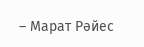– Марат Рәйес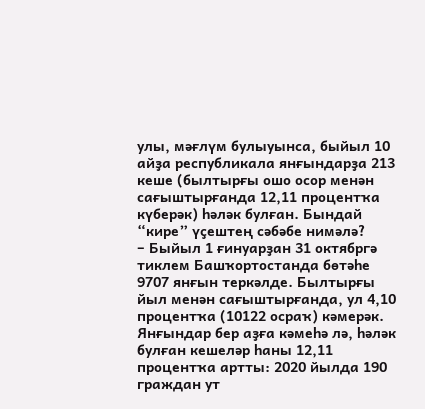улы, мәғлүм булыуынса, быйыл 10 айҙа республикала янғындарҙа 213 кеше (былтырғы ошо осор менән сағыштырғанда 12,11 процентҡа күберәк) һәләк булған. Бындай “кире” үҫештең сәбәбе нимәлә?
– Быйыл 1 ғинуарҙан 31 октябргә тиклем Башҡортостанда бөтәһе 9707 янғын теркәлде. Былтырғы йыл менән сағыштырғанда, ул 4,10 процентҡа (10122 осраҡ) кәмерәк. Янғындар бер аҙға кәмеһә лә, һәләк булған кешеләр һаны 12,11 процентҡа артты: 2020 йылда 190 граждан ут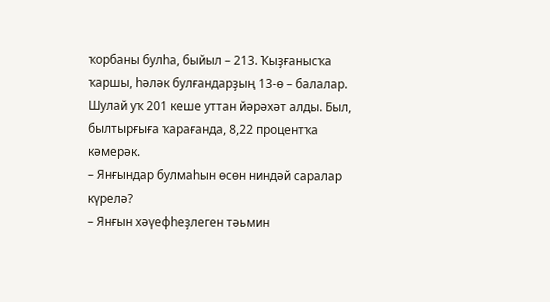ҡорбаны булһа, быйыл – 213. Ҡыҙғанысҡа ҡаршы, һәләк булғандарҙың 13-ө – балалар. Шулай уҡ 201 кеше уттан йәрәхәт алды. Был, былтырғыға ҡарағанда, 8,22 процентҡа кәмерәк.
– Янғындар булмаһын өсөн ниндәй саралар күрелә?
– Янғын хәүефһеҙлеген тәьмин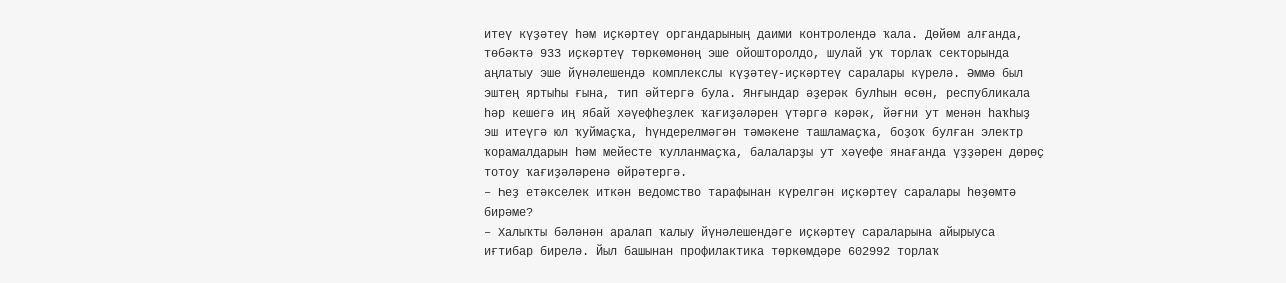итеү күҙәтеү һәм иҫкәртеү органдарының даими контролендә ҡала. Дөйөм алғанда, төбәктә 933 иҫкәртеү төркөмөнөң эше ойошторолдо, шулай уҡ торлаҡ секторында аңлатыу эше йүнәлешендә комплекслы күҙәтеү-иҫкәртеү саралары күрелә. Әммә был эштең яртыһы ғына, тип әйтергә була. Янғындар әҙерәк булһын өсөн, республикала һәр кешегә иң ябай хәүефһеҙлек ҡағиҙәләрен үтәргә кәрәк, йәғни ут менән һаҡһыҙ эш итеүгә юл ҡуймаҫҡа, һүндерелмәгән тәмәкене ташламаҫҡа, боҙоҡ булған электр ҡорамалдарын һәм мейесте ҡулланмаҫҡа, балаларҙы ут хәүефе янағанда үҙҙәрен дөрөҫ тотоу ҡағиҙәләренә өйрәтергә.
– Һеҙ етәкселек иткән ведомство тарафынан күрелгән иҫкәртеү саралары һөҙөмтә бирәме?
– Халыҡты бәләнән аралап ҡалыу йүнәлешендәге иҫкәртеү сараларына айырыуса иғтибар бирелә. Йыл башынан профилактика төркөмдәре 602992 торлаҡ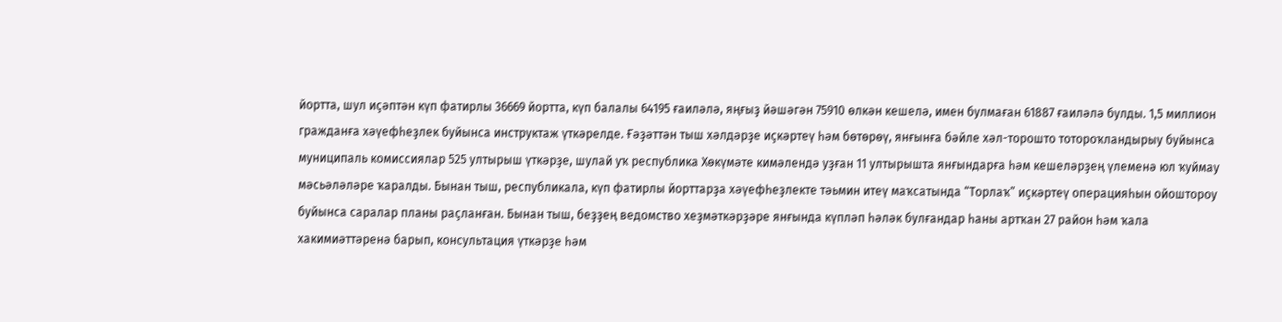йортта, шул иҫәптән күп фатирлы 36669 йортта, күп балалы 64195 ғаиләлә, яңғыҙ йәшәгән 75910 өлкән кешелә, имен булмаған 61887 ғаиләлә булды. 1,5 миллион гражданға хәүефһеҙлек буйынса инструктаж үткәрелде. Ғәҙәттән тыш хәлдәрҙе иҫкәртеү һәм бөтөрөү, янғынға бәйле хәл-торошто тотороҡландырыу буйынса муниципаль комиссиялар 525 ултырыш үткәрҙе, шулай уҡ республика Хөкүмәте кимәлендә уҙған 11 ултырышта янғындарға һәм кешеләрҙең үлеменә юл ҡуймау мәсьәләләре ҡаралды. Бынан тыш, республикала, күп фатирлы йорттарҙа хәүефһеҙлекте тәьмин итеү маҡсатында “Торлаҡ” иҫкәртеү операцияһын ойоштороу буйынса саралар планы раҫланған. Бынан тыш, беҙҙең ведомство хеҙмәткәрҙәре янғында күпләп һәләк булғандар һаны артҡан 27 район һәм ҡала хакимиәттәренә барып, консультация үткәрҙе һәм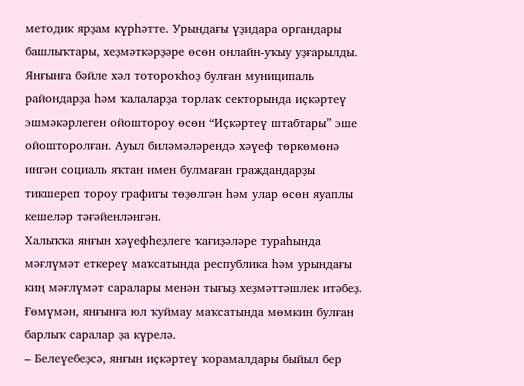методик ярҙам күрһәтте. Урындағы үҙидара органдары башлыҡтары, хеҙмәткәрҙәре өсөн онлайн-уҡыу уҙғарылды.
Янғынға бәйле хәл тотороҡһоҙ булған муниципаль райондарҙа һәм ҡалаларҙа торлаҡ секторында иҫкәртеү эшмәкәрлеген ойоштороу өсөн “Иҫкәртеү штабтары” эше ойошторолған. Ауыл биләмәләрендә хәүеф төркөмөнә ингән социаль яҡтан имен булмаған граждандарҙы тикшереп тороу графигы төҙөлгән һәм улар өсөн яуаплы кешеләр тәғәйенләнгән.
Халыҡҡа янғын хәүефһеҙлеге ҡағиҙәләре тураһында мәғлүмәт еткереү маҡсатында республика һәм урындағы киң мәғлүмәт саралары менән тығыҙ хеҙмәттәшлек итәбеҙ. Ғөмүмән, янғынға юл ҡуймау маҡсатында мөмкин булған барлыҡ саралар ҙа күрелә.
– Белеүебеҙсә, янғын иҫкәртеү ҡорамалдары быйыл бер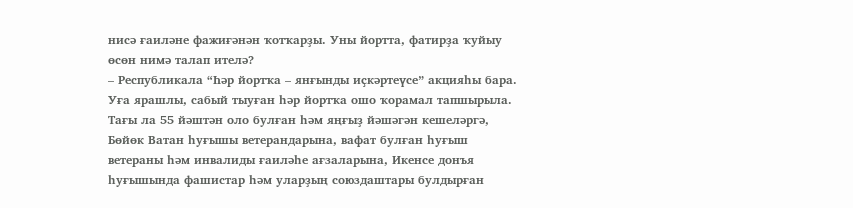нисә ғаиләне фажиғәнән ҡотҡарҙы. Уны йортта, фатирҙа ҡуйыу өсөн нимә талап ителә?
– Республикала “Һәр йортҡа – янғынды иҫкәртеүсе” акцияһы бара. Уға ярашлы, сабый тыуған һәр йортҡа ошо ҡорамал тапшырыла. Тағы ла 55 йәштән оло булған һәм яңғыҙ йәшәгән кешеләргә, Бөйөк Ватан һуғышы ветерандарына, вафат булған һуғыш ветераны һәм инвалиды ғаиләһе ағзаларына, Икенсе донъя һуғышында фашистар һәм уларҙың союздаштары булдырған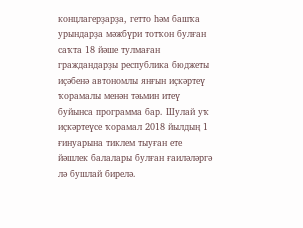концлагерҙарҙа, гетто һәм башҡа урындарҙа мәжбүри тотҡон булған саҡта 18 йәше тулмаған граждандарҙы республика бюджеты иҫәбенә автономлы янғын иҫкәртеү ҡорамалы менән тәьмин итеү буйынса программа бар. Шулай уҡ иҫкәртеүсе ҡорамал 2018 йылдың 1 ғинуарына тиклем тыуған ете йәшлек балалары булған ғаиләләргә лә бушлай бирелә.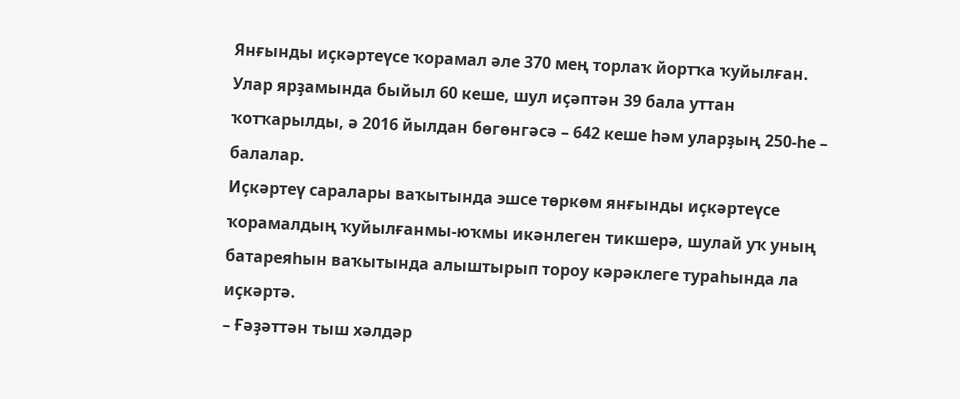Янғынды иҫкәртеүсе ҡорамал әле 370 мең торлаҡ йортҡа ҡуйылған. Улар ярҙамында быйыл 60 кеше, шул иҫәптән 39 бала уттан ҡотҡарылды, ә 2016 йылдан бөгөнгәсә – 642 кеше һәм уларҙың 250-һе – балалар.
Иҫкәртеү саралары ваҡытында эшсе төркөм янғынды иҫкәртеүсе ҡорамалдың ҡуйылғанмы-юҡмы икәнлеген тикшерә, шулай уҡ уның батареяһын ваҡытында алыштырып тороу кәрәклеге тураһында ла иҫкәртә.
– Ғәҙәттән тыш хәлдәр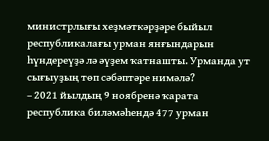министрлығы хеҙмәткәрҙәре быйыл республикалағы урман янғындарын һүндереүҙә лә әүҙем ҡатнашты. Урманда ут сығыуҙың төп сәбәптәре нимәлә?
– 2021 йылдың 9 ноябренә ҡарата республика биләмәһендә 477 урман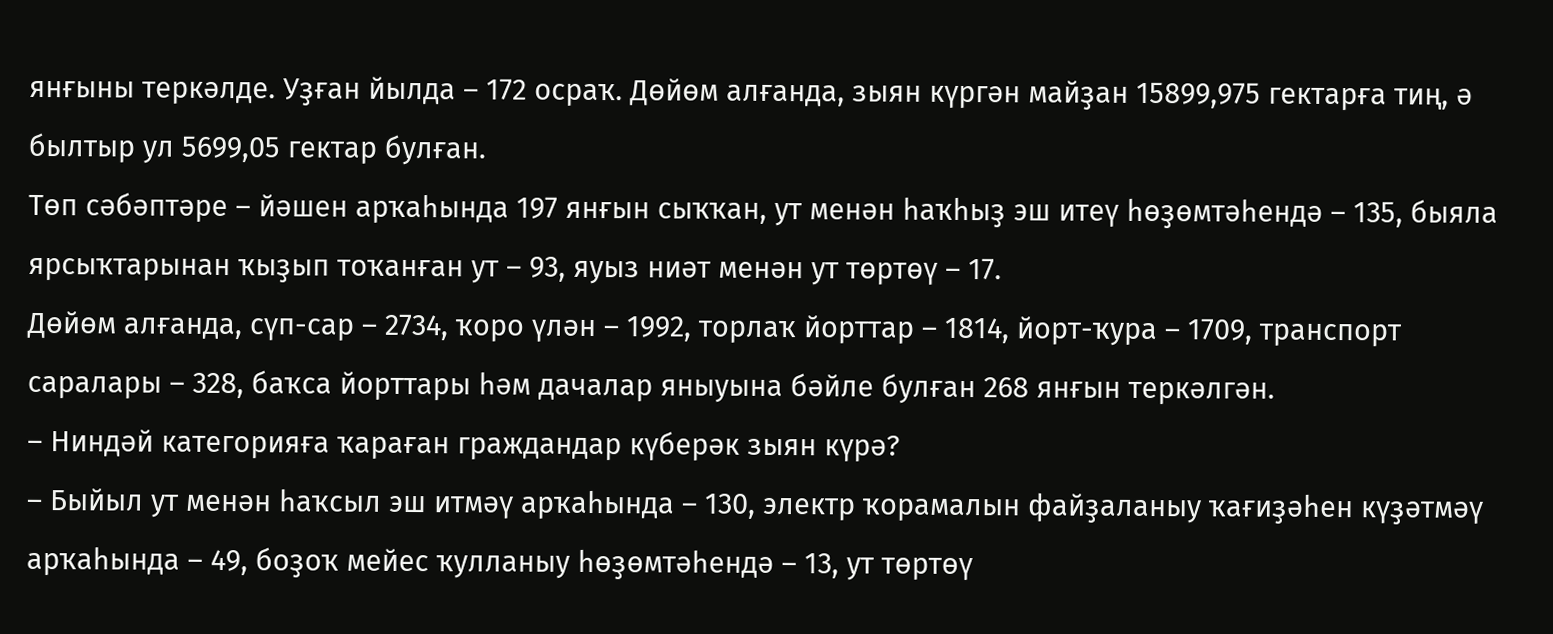янғыны теркәлде. Уҙған йылда – 172 осраҡ. Дөйөм алғанда, зыян күргән майҙан 15899,975 гектарға тиң, ә былтыр ул 5699,05 гектар булған.
Төп сәбәптәре – йәшен арҡаһында 197 янғын сыҡҡан, ут менән һаҡһыҙ эш итеү һөҙөмтәһендә – 135, быяла ярсыҡтарынан ҡыҙып тоҡанған ут – 93, яуыз ниәт менән ут төртөү – 17.
Дөйөм алғанда, сүп-сар – 2734, ҡоро үлән – 1992, торлаҡ йорттар – 1814, йорт-ҡура – 1709, транспорт саралары – 328, баҡса йорттары һәм дачалар яныуына бәйле булған 268 янғын теркәлгән.
– Ниндәй категорияға ҡараған граждандар күберәк зыян күрә?
– Быйыл ут менән һаҡсыл эш итмәү арҡаһында – 130, электр ҡорамалын файҙаланыу ҡағиҙәһен күҙәтмәү арҡаһында – 49, боҙоҡ мейес ҡулланыу һөҙөмтәһендә – 13, ут төртөү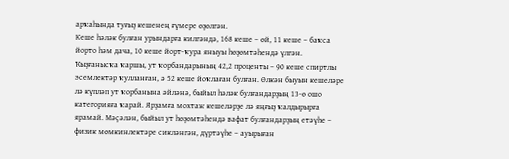арҡаһында туғыҙ кешенең ғүмере өҙөлгән.
Кеше һәләк булған урындарға килгәндә, 168 кеше – өй, 11 кеше – баҡса йорто һәм дача, 10 кеше йорт-ҡура яныуы һөҙөмтәһендә үлгән.
Ҡыҙғанысҡа ҡаршы, ут ҡорбандарының 42,2 проценты – 90 кеше спиртлы эсемлектәр ҡулланған, ә 52 кеше йоҡлаған булған. Өлкән быуын кешеләре лә күпләп ут ҡорбанына әйләнә, быйыл һәләк булғандарҙың 13-ө ошо категорияға ҡарай. Ярҙамға мохтаж кешеләрҙе лә яңғыҙ ҡалдырырға ярамай. Мәҫәлән, быйыл ут һөҙөмтәһендә вафат булғандарҙың етәүһе – физик мөмкинлектәре сикләнгән, дүртәүһе – ауырыған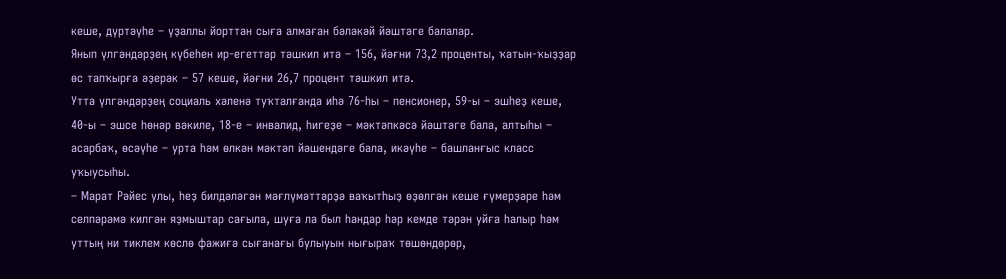кеше, дүртәүһе – үҙаллы йорттан сыға алмаған бәләкәй йәштәге балалар.
Янып үлгәндәрҙең күбеһен ир-егеттәр тәшкил итә – 156, йәғни 73,2 проценты, ҡатын-ҡыҙҙар өс тапҡырға әҙерәк – 57 кеше, йәғни 26,7 процент тәшкил итә.
Утта үлгәндәрҙең социаль хәленә туҡталғанда иһә 76-һы – пенсионер, 59-ы – эшһеҙ кеше, 40-ы – эшсе һөнәр вәкиле, 18-е – инвалид, һигеҙе – мәктәпкәсә йәштәге бала, алтыһы – асарбаҡ, өсәүһе – урта һәм өлкән мәктәп йәшендәге бала, икәүһе – башланғыс класс уҡыусыһы.
– Марат Рәйес улы, һеҙ билдәләгән мәғлүмәттәрҙә ваҡытһыҙ өҙөлгән кеше ғүмерҙәре һәм селпәрәмә килгән яҙмыштар сағыла, шуға ла был һандар һәр кемде тәрән уйға һалыр һәм уттың ни тиклем көслө фажиғә сығанағы булыуын нығыраҡ төшөндөрөр,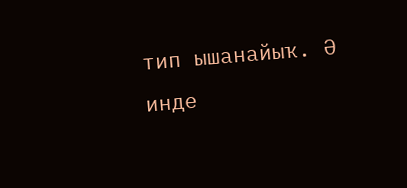тип ышанайыҡ. Ә инде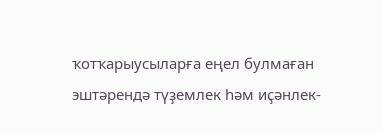ҡотҡарыусыларға еңел булмаған эштәрендә түҙемлек һәм иҫәнлек-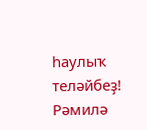һаулыҡ теләйбеҙ!
Рәмилә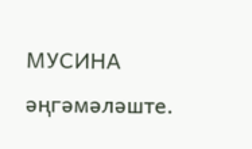МУСИНА әңгәмәләште.